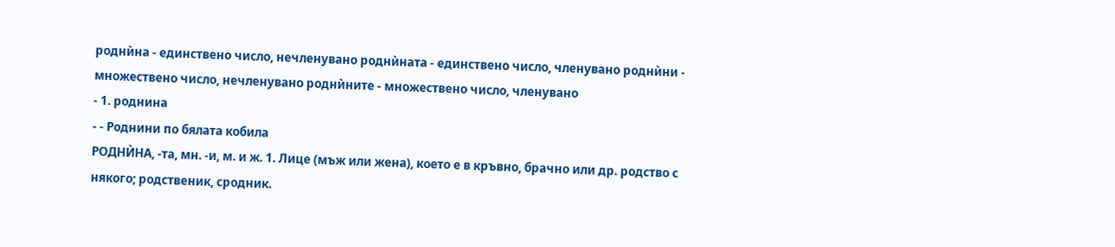роднѝна - единствено число, нечленувано роднѝната - единствено число, членувано роднѝни - множествено число, нечленувано роднѝните - множествено число, членувано
- 1. роднина
- - Роднини по бялата кобила
РОДНЍНА, -та, мн. -и, м. и ж. 1. Лице (мъж или жена), което е в кръвно, брачно или др. родство с някого; родственик, сродник.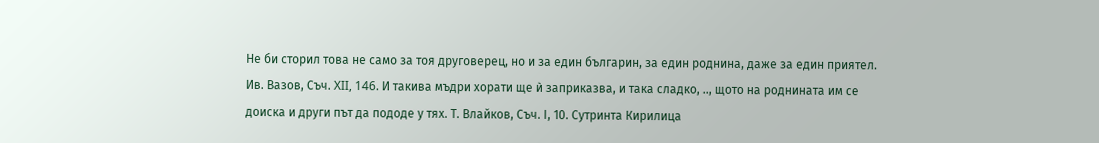Не би сторил това не само за тоя друговерец, но и за един българин, за един роднина, даже за един приятел. Ив. Вазов, Съч. XII, 146. И такива мъдри хорати ще ѝ заприказва, и така сладко, .., щото на роднината им се доиска и други път да пододе у тях. Т. Влайков, Съч. І, 10. Сутринта Кирилица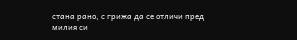стана рано, с грижа да се отличи пред милия си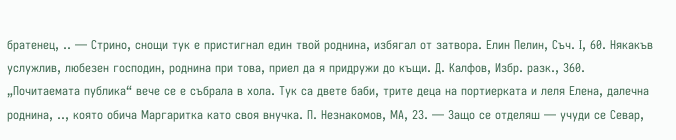братенец, .. — Стрино, снощи тук е пристигнал един твой роднина, избягал от затвора. Елин Пелин, Съч. І, 60. Някакъв услужлив, любезен господин, роднина при това, приел да я придружи до къщи. Д. Калфов, Избр. разк., 360. „Почитаемата публика“ вече се е събрала в хола. Тук са двете баби, трите деца на портиерката и леля Елена, далечна роднина, .., която обича Маргаритка като своя внучка. П. Незнакомов, МА, 23. — Защо се отделяш — учуди се Севар,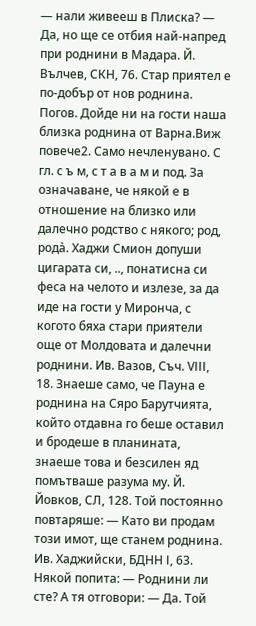— нали живееш в Плиска? — Да, но ще се отбия най-напред при роднини в Мадара. Й. Вълчев, СКН, 76. Стар приятел е по-добър от нов роднина. Погов. Дойде ни на гости наша близка роднина от Варна.Виж повече2. Само нечленувано. С гл. с ъ м, с т а в а м и под. За означаване, че някой е в отношение на близко или далечно родство с някого; род, рода̀. Хаджи Смион допуши цигарата си, .., понатисна си феса на челото и излезе, за да иде на гости у Миронча, с когото бяха стари приятели още от Молдовата и далечни роднини. Ив. Вазов, Съч. VІІІ, 18. Знаеше само, че Пауна е роднина на Сяро Барутчията, който отдавна го беше оставил и бродеше в планината, знаеше това и безсилен яд помътваше разума му. Й. Йовков, СЛ, 128. Той постоянно повтаряше: — Като ви продам този имот, ще станем роднина. Ив. Хаджийски, БДНН І, 63. Някой попита: — Роднини ли сте? А тя отговори: — Да. Той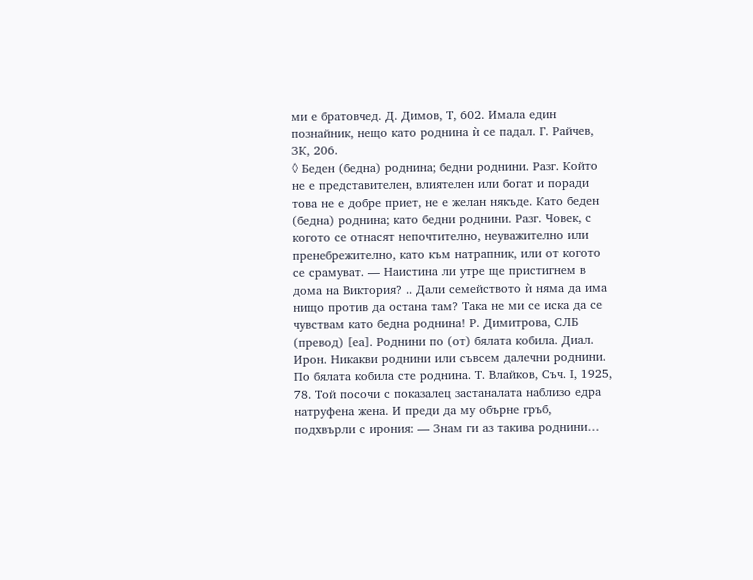ми е братовчед. Д. Димов, Т, 602. Имала един познайник, нещо като роднина ѝ се падал. Г. Райчев, ЗК, 206.
◊ Беден (бедна) роднина; бедни роднини. Разг. Който не е представителен, влиятелен или богат и поради това не е добре приет, не е желан някъде. Като беден (бедна) роднина; като бедни роднини. Разг. Човек, с когото се отнасят непочтително, неуважително или пренебрежително, като към натрапник, или от когото се срамуват. — Наистина ли утре ще пристигнем в дома на Виктория? .. Дали семейството ѝ няма да има нищо против да остана там? Така не ми се иска да се чувствам като бедна роднина! Р. Димитрова, СЛБ (превод) [еа]. Роднини по (от) бялата кобила. Диал. Ирон. Никакви роднини или съвсем далечни роднини. По бялата кобила сте роднина. Т. Влайков, Съч. І, 1925, 78. Той посочи с показалец застаналата наблизо едра натруфена жена. И преди да му обърне гръб, подхвърли с ирония: — Знам ги аз такива роднини…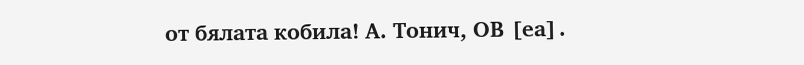от бялата кобила! А. Тонич, ОВ [еа].